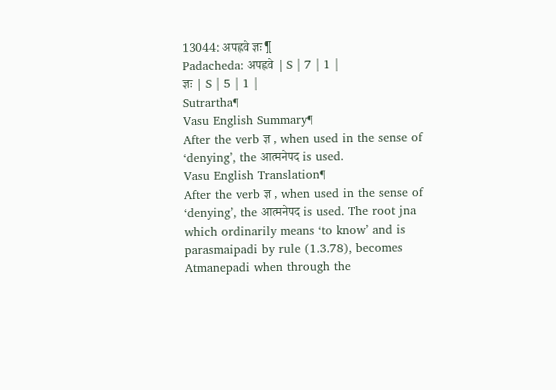13044: अपह्नवे ज्ञः¶
Padacheda: अपह्नवे | S | 7 | 1 |
ज्ञः | S | 5 | 1 |
Sutrartha¶
Vasu English Summary¶
After the verb ज्ञ , when used in the sense of ‘denying’, the आत्मनेपद is used.
Vasu English Translation¶
After the verb ज्ञ , when used in the sense of ‘denying’, the आत्मनेपद is used. The root jna which ordinarily means ‘to know’ and is parasmaipadi by rule (1.3.78), becomes Atmanepadi when through the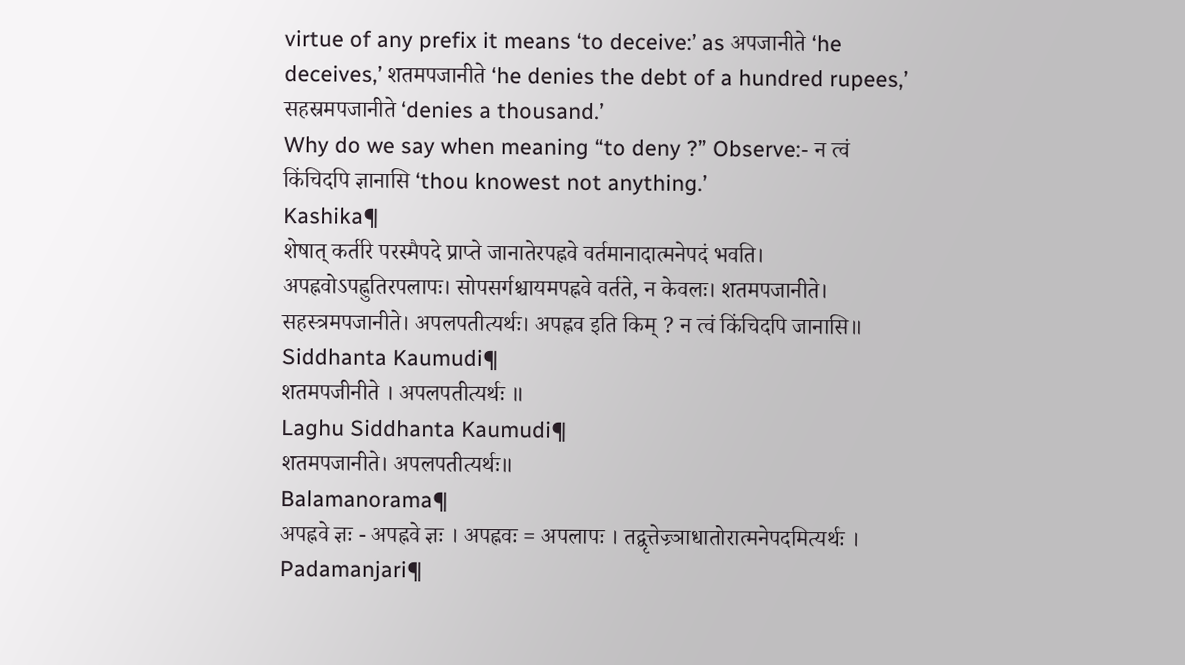virtue of any prefix it means ‘to deceive:’ as अपजानीते ‘he deceives,’ शतमपजानीते ‘he denies the debt of a hundred rupees,’ सहस्रमपजानीते ‘denies a thousand.’
Why do we say when meaning “to deny ?” Observe:- न त्वं किंचिदपि ज्ञानासि ‘thou knowest not anything.’
Kashika¶
शेषात् कर्तरि परस्मैपदे प्राप्ते जानातेरपह्नवे वर्तमानादात्मनेपदं भवति। अपह्नवोऽपह्नुतिरपलापः। सोपसर्गश्चायमपह्नवे वर्तते, न केवलः। शतमपजानीते। सहस्त्रमपजानीते। अपलपतीत्यर्थः। अपह्नव इति किम् ? न त्वं किंचिदपि जानासि॥
Siddhanta Kaumudi¶
शतमपजीनीते । अपलपतीत्यर्थः ॥
Laghu Siddhanta Kaumudi¶
शतमपजानीते। अपलपतीत्यर्थः॥
Balamanorama¶
अपह्नवे ज्ञः - अपह्नवे ज्ञः । अपह्नवः = अपलापः । तद्वृत्तेज्र्ञाधातोरात्मनेपदमित्यर्थः ।
Padamanjari¶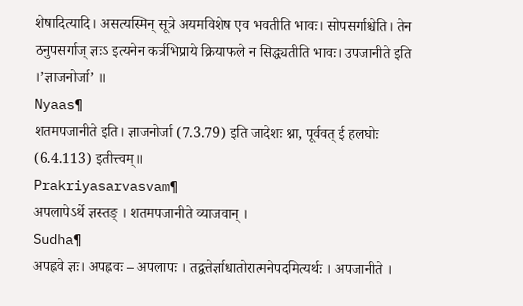शेषादित्यादि। असत्यस्मिन् सूत्रे अयमविशेष एव भवतीति भावः। सोपसर्गाश्चेति। तेन ठनुपसर्गाज् ज्ञःऽ इत्यनेन कर्त्रभिप्राये क्रियाफले न सिद्ध्यतीति भावः। उपजानीते इति ।’ज्ञाजनोर्जा’ ॥
Nyaas¶
शतमपजानीते इति। ज्ञाजनोर्जा (7.3.79) इति जादेशः श्ना, पूर्ववत् ई हलघोः (6.4.113) इतीत्त्वम्॥
Prakriyasarvasvam¶
अपलापेऽर्थे ज्ञस्तङ् । शतमपजानीते व्याजवान् ।
Sudha¶
अपह्नवे ज्ञः। अपह्नवः – अपलापः । तद्वत्तेर्ज्ञाधातोरात्मनेपदमित्यर्थः । अपजानीते ।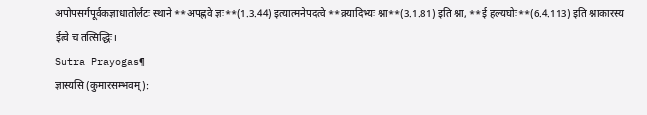अपोपसर्गपूर्वकज्ञाधातोर्लटः स्थाने **अपह्नवे ज्ञः**(1.3.44) इत्यात्मनेपदत्वे **क्र्यादिभ्यः श्ना**(3.1.81) इति श्ना, **ई हल्यघोः**(6.4.113) इति श्नाकारस्य ईत्वे च तत्सिद्धिः।
Sutra Prayogas¶
ज्ञास्यसि (कुमारसम्भवम्):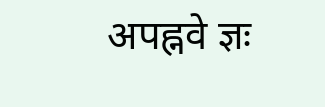अपह्नवे ज्ञः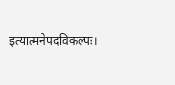इत्यात्मनेपदविकल्पः।